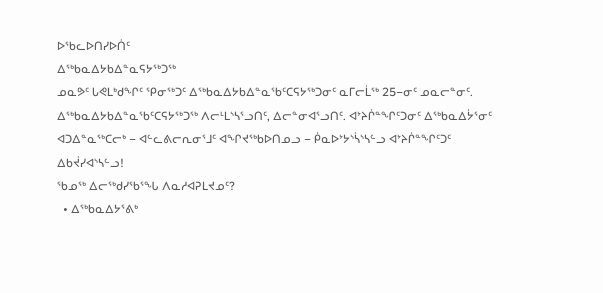ᐅᖃᓚᐅᑎᓯᐅᑏᑦ
ᐃᖅᑲᓇᐃᔭᑲᐃᓐᓇᕋᔭᖅᑐᖅ
ᓄᓇᕗᑦ ᒐᕙᒪᒃᑯᖏᑦ ᕿᓂᖅᑐᑦ ᐃᖅᑲᓇᐃᔭᑲᐃᓐᓇᖃᑦᑕᕋᔭᖅᑐᓂᑦ ᓇᒥᓕᒫᖅ 25−ᓂᑦ ᓄᓇᓕᓐᓂᑦ. ᐃᖅᑲᓇᐃᔭᑲᐃᓐᓇᖃᑦᑕᕋᔭᖅᑐᖅ ᐱᓕᒻᒪᔅᓴᕐᓗᑎᑦ, ᐃᓕᓐᓂᐊᕐᓗᑎᑦ. ᐊᔾᔨᒌᓐᖏᑦᑐᓂᑦ ᐃᖅᑲᓇᐃᔮᕐᓂᑦ ᐊᑐᐃᓐᓇᖅᑕᓕᒃ − ᐊᓪᓚᕕᓕᕆᓂᕐᒧᑦ ᐊᖏᔪᖅᑲᐅᑎᓄᓗ − ᑮᓇᐅᔾᔭᔅᓵᔅᓴᓪᓗ ᐊᔾᔨᒌᓐᖏᑦᑐᑦ ᐃᑲᔫᓯᐊᔅᓴᓪᓗ!
ᖃᓄᖅ ᐃᓕᖅᑯᓯᖃᕐᖓ ᐱᓇᓱᐊᕈᒪᔪᓄᑦ?
  • ᐃᖅᑲᓇᐃᔭᕐᕕᒃ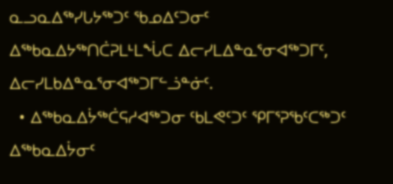ᓇᓗᓇᐃᖅᓯᒐᔭᖅᑐᑦ ᖃᓄᐃᑦᑐᓂᑦ ᐃᖅᑲᓇᐃᔭᖅᑎᑖᕈᒪᒻᒪᖔᑕ ᐃᓕᓯᒪᐃᓐᓇᕐᓂᐊᖅᑐᒥᑦ, ᐃᓕᓯᒪᑲᐃᓐᓇᕐᓂᐊᖅᑐᒥᓪᓘᓐᓃᑦ.
  • ᐃᖅᑲᓇᐃᔮᖅᑖᕋᓱᐊᖅᑐᓂ ᑦᑲᒪᕙᑦᑐᑦ ᕿᒥᕐᕈᖃᑦᑕᖅᑐᑦ ᐃᖅᑲᓇᐃᔮᓂᑦ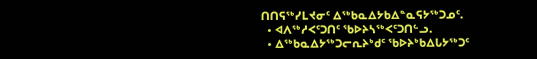ᑎᑎᕋᖅᓯᒪᔪᓂᑦ ᐃᖅᑲᓇᐃᔭᑲᐃᓐᓇᕋᔭᖅᑐᓄᑦ.
  • ᐊᐱᖅᓱᐸᑦᑐᑎᑦ ᖃᐅᔨᓴᖅᐸᑦᑐᑎᓪᓗ.
  • ᐃᖅᑲᓇᐃᔭᖅᑐᓕᕆᔨᒃᑯᑦ ᖃᐅᔨᒃᑲᐃᒐᔭᖅᑐᑦ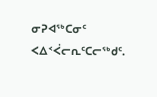ᓂᕈᐊᖅᑕᓂᑦ ᐸᐃᑉᐹᓕᕆᑦᑕᓕᖅᑯᑦ.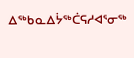ᐃᖅᑲᓇᐃᔮᖅᑖᕋᓱᐊᕐᓂᖅ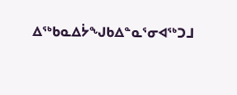ᐃᖅᑲᓇᐃᔮᖑᑲᐃᓐᓇᕐᓂᐊᖅᑐᒧ